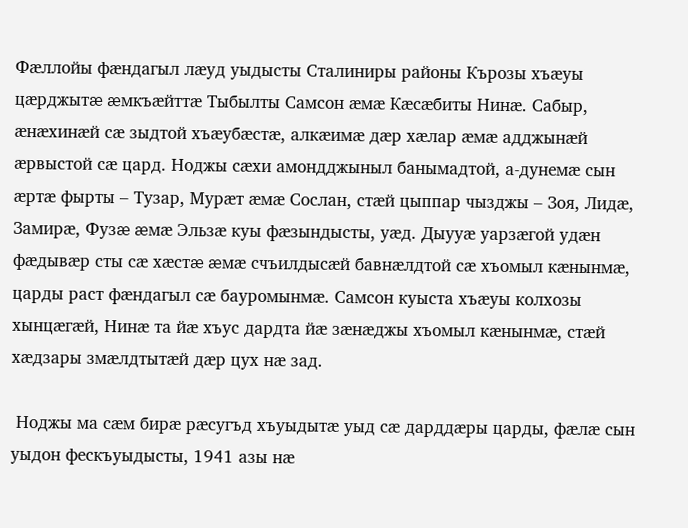Фæллойы фæндагыл лæуд уыдысты Сталиниры районы Кърозы хъæуы цæрджытæ æмкъæйттæ Тыбылты Самсон æмæ Кæсæбиты Нинæ. Сабыр, æнæхинæй сæ зыдтой хъæубæстæ, алкæимæ дæр хæлар æмæ адджынæй æрвыстой сæ цард. Ноджы сæхи амондджыныл банымадтой, а-дунемæ сын æртæ фырты – Тузар, Мурæт æмæ Сослан, стæй цыппар чызджы – Зоя, Лидæ, Замирæ, Фузæ æмæ Эльзæ куы фæзындысты, уæд. Дыууæ уарзæгой удæн фæдывæр сты сæ хæстæ æмæ счъилдысæй бавнæлдтой сæ хъомыл кæнынмæ, царды раст фæндагыл сæ бауромынмæ. Самсон куыста хъæуы колхозы хынцæгæй, Нинæ та йæ хъус дардта йæ зæнæджы хъомыл кæнынмæ, стæй хæдзары змæлдтытæй дæр цух нæ зад.

 Ноджы ма сæм бирæ рæсугъд хъуыдытæ уыд сæ дарддæры царды, фæлæ сын уыдон фескъуыдысты, 1941 азы нæ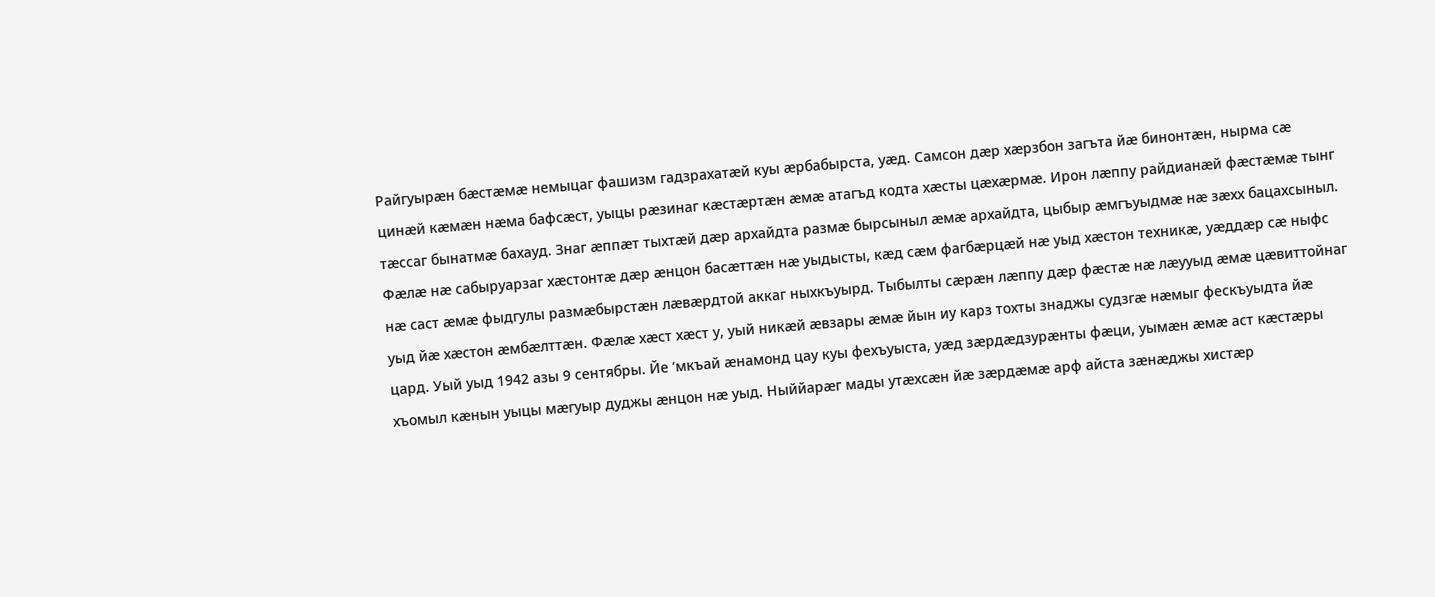Райгуырæн бæстæмæ немыцаг фашизм гадзрахатæй куы æрбабырста, уæд. Самсон дæр хæрзбон загъта йæ бинонтæн, нырма сæ цинæй кæмæн нæма бафсæст, уыцы рæзинаг кæстæртæн æмæ атагъд кодта хæсты цæхæрмæ. Ирон лæппу райдианæй фæстæмæ тынг тæссаг бынатмæ бахауд. Знаг æппæт тыхтæй дæр архайдта размæ бырсыныл æмæ архайдта, цыбыр æмгъуыдмæ нæ зæхх бацахсыныл. Фæлæ нæ сабыруарзаг хæстонтæ дæр æнцон басæттæн нæ уыдысты, кæд сæм фагбæрцæй нæ уыд хæстон техникæ, уæддæр сæ ныфс нæ саст æмæ фыдгулы размæбырстæн лæвæрдтой аккаг ныхкъуырд. Тыбылты сæрæн лæппу дæр фæстæ нæ лæууыд æмæ цæвиттойнаг уыд йæ хæстон æмбæлттæн. Фæлæ хæст хæст у, уый никæй æвзары æмæ йын иу карз тохты знаджы судзгæ нæмыг фескъуыдта йæ цард. Уый уыд 1942 азы 9 сентябры. Йе ‘мкъай æнамонд цау куы фехъуыста, уæд зæрдæдзурæнты фæци, уымæн æмæ аст кæстæры хъомыл кæнын уыцы мæгуыр дуджы æнцон нæ уыд. Ныййарæг мады утæхсæн йæ зæрдæмæ арф айста зæнæджы хистæр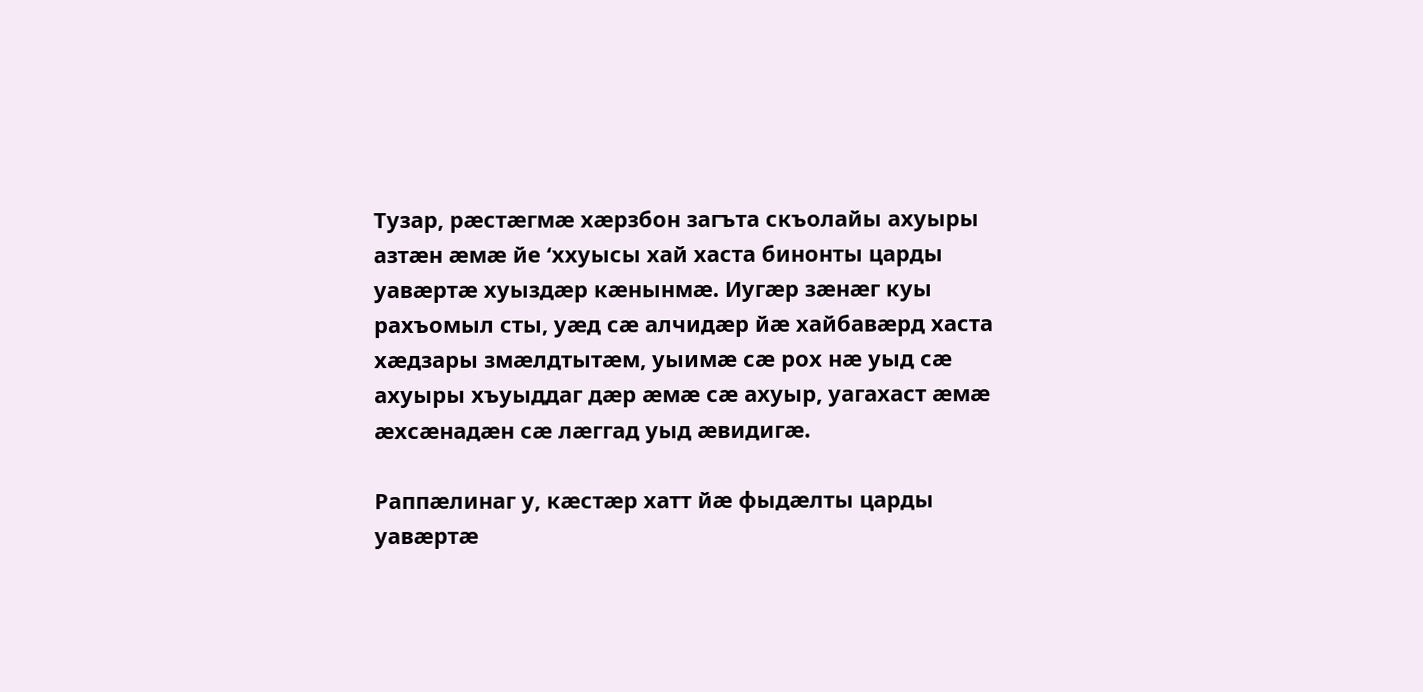Тузар, рæстæгмæ хæрзбон загъта скъолайы ахуыры азтæн æмæ йе ‘ххуысы хай хаста бинонты царды уавæртæ хуыздæр кæнынмæ. Иугæр зæнæг куы рахъомыл сты, уæд сæ алчидæр йæ хайбавæрд хаста хæдзары змæлдтытæм, уыимæ сæ рох нæ уыд сæ ахуыры хъуыддаг дæр æмæ сæ ахуыр, уагахаст æмæ æхсæнадæн сæ лæггад уыд æвидигæ.

Раппæлинаг у, кæстæр хатт йæ фыдæлты царды уавæртæ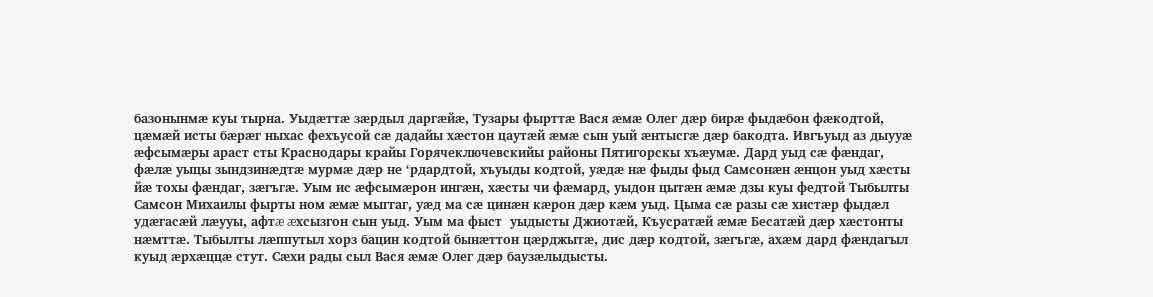базонынмæ куы тырна. Уыдæттæ зæрдыл даргæйæ, Тузары фырттæ Вася æмæ Олег дæр бирæ фыдæбон фæкодтой, цæмæй исты бæрæг ныхас фехъусой сæ дадайы хæстон цаутæй æмæ сын уый æнтысгæ дæр бакодта. Ивгъуыд аз дыууæ æфсымæры араст сты Краснодары крайы Горячеключевскийы районы Пятигорскы хъæумæ. Дард уыд сæ фæндаг, фæлæ уыцы зындзинæдтæ мурмæ дæр не ‘рдардтой, хъуыды кодтой, уæдæ нæ фыды фыд Самсонæн æнцон уыд хæсты йæ тохы фæндаг, зæгъгæ. Уым ис æфсымæрон ингæн, хæсты чи фæмард, уыдон цытæн æмæ дзы куы федтой Тыбылты Самсон Михаилы фырты ном æмæ мыггаг, уæд ма сæ цинæн кæрон дæр кæм уыд. Цыма сæ разы сæ хистæр фыдæл удæгасæй лæууы, афтæ æхсызгон сын уыд. Уым ма фыст  уыдысты Джиотæй, Къусратæй æмæ Бесатæй дæр хæстонты нæмттæ. Тыбылты лæппутыл хорз бацин кодтой бынæттон цæрджытæ, дис дæр кодтой, зæгъгæ, ахæм дард фæндагыл куыд æрхæццæ стут. Сæхи рады сыл Вася æмæ Олег дæр баузæлыдысты.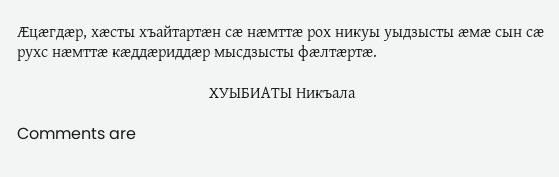Æцæгдæр, хæсты хъайтартæн сæ нæмттæ рох никуы уыдзысты æмæ сын сæ рухс нæмттæ кæддæриддæр мысдзысты фæлтæртæ.

                                                ХУЫБИАТЫ Никъала

Comments are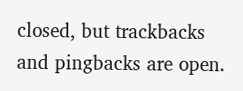closed, but trackbacks and pingbacks are open.